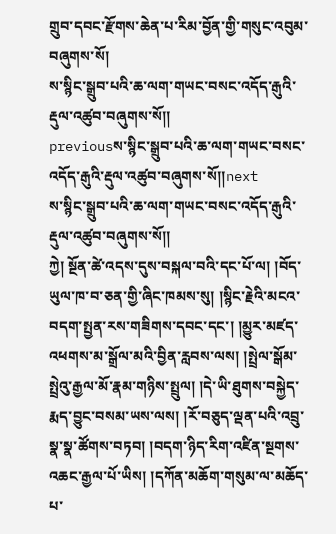གྲུབ་དབང་རྫོགས་ཆེན་པ་རིམ་བྱོན་གྱི་གསུང་འབུམ་བཞུགས་སོ།
ས་སྙིང་སྒྲུབ་པའི་ཆ་ལག་གཡང་བསང་འདོད་རྒུའི་རྡུལ་འཚུབ་བཞུགས་སོ།།
previousས་སྙིང་སྒྲུབ་པའི་ཆ་ལག་གཡང་བསང་འདོད་རྒུའི་རྡུལ་འཚུབ་བཞུགས་སོ།།next
ས་སྙིང་སྒྲུབ་པའི་ཆ་ལག་གཡང་བསང་འདོད་རྒུའི་རྡུལ་འཚུབ་བཞུགས་སོ།།
ཀྱེ། སྔོན་ཚེ་འདས་དུས་བསྐལ་བའི་དང་པོ་ལ། །བོད་ཡུལ་ཁ་བ་ཅན་གྱི་ཞིང་ཁམས་སུ། །སྙིང་རྗེའི་མངའ་བདག་སྤྱན་རས་གཟིགས་དབང་དང་། །མྱུར་མཛད་འཕགས་མ་སྒྲོལ་མའི་བྱིན་རླབས་ལས། །སྤྲེལ་སྒོམ་སྤྲེའུ་རྒྱལ་མོ་རྣམ་གཉིས་སྤྲུལ། །དེ་ཡི་ཐུགས་བསྐྱེད་རྨད་བྱུང་བསམ་ཡས་ལས། །རོ་བཅུད་ལྡན་པའི་འབྲུ་སྣ་སྣ་ཚོགས་བཏབ། །བདག་ཉིད་རིག་འཛིན་སྔགས་འཆང་རྒྱལ་པོ་ཡིས། །དཀོན་མཆོག་གསུམ་ལ་མཆོད་པ་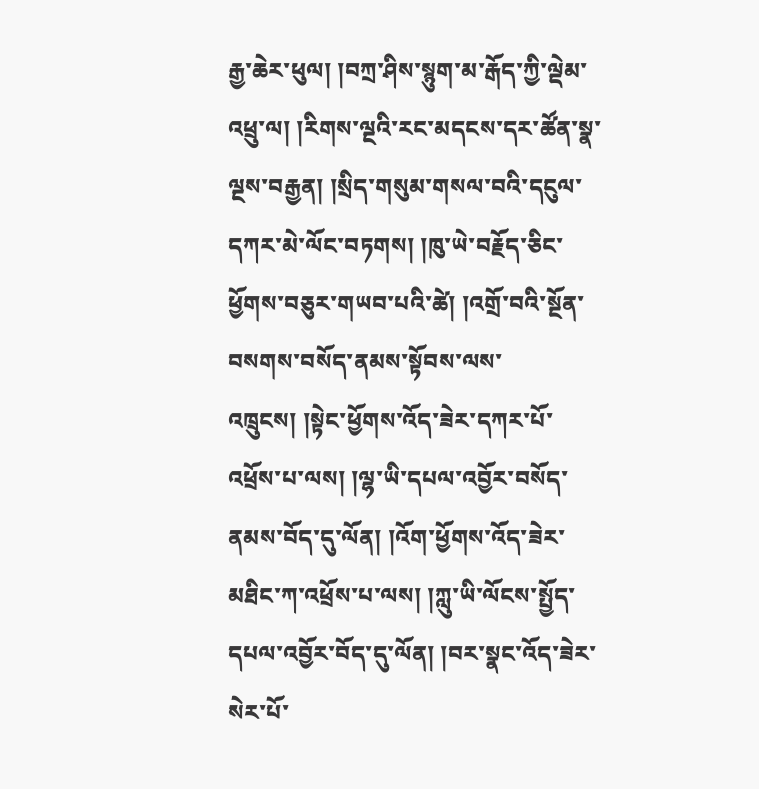རྒྱ་ཆེར་ཕུལ། །བཀྲ་ཤིས་སྙུག་མ་རྒོད་ཀྱི་ལྡེམ་འཕྲུ་ལ། །རིགས་ལྔའི་རང་མདངས་དར་ཚོན་སྣ་ལྔས་བརྒྱན། །སྲིད་གསུམ་གསལ་བའི་དངུལ་དཀར་མེ་ལོང་བཏགས། །ཁུ་ཡེ་བརྗོད་ཅིང་ཕྱོགས་བཅུར་གཡབ་པའི་ཚེ། །འགྲོ་བའི་སྔོན་བསགས་བསོད་ནམས་སྟོབས་ལས་འཁྲུངས། །སྟེང་ཕྱོགས་འོད་ཟེར་དཀར་པོ་འཕྲོས་པ་ལས། །ལྷ་ཡི་དཔལ་འབྱོར་བསོད་ནམས་བོད་དུ་ལོན། །འོག་ཕྱོགས་འོད་ཟེར་མཐིང་ཀ་འཕྲོས་པ་ལས། །ཀླུ་ཡི་ལོངས་སྤྱོད་དཔལ་འབྱོར་བོད་དུ་ལོན། །བར་སྣང་འོད་ཟེར་སེར་པོ་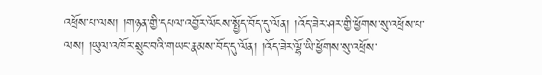འཕྲོས་པ་ལས། །གཉན་གྱི་དཔལ་འབྱོར་ལོངས་སྤྱོད་བོད་དུ་ལོན། །འོད་ཟེར་ཤར་གྱི་ཕྱོགས་སུ་འཕྲོས་པ་ལས། །ཡུལ་འཁོར་སྲུང་བའི་གཡང་རྣམས་བོད་དུ་ལོན། །འོད་ཟེར་ལྷོ་ཡི་ཕྱོགས་སུ་འཕྲོས་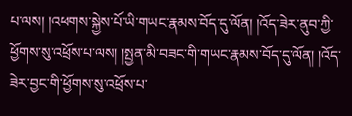པ་ལས། །འཕགས་སྐྱེས་པོ་ཡི་གཡང་རྣམས་བོད་དུ་ལོན། །འོད་ཟེར་ནུབ་ཀྱི་ཕྱོགས་སུ་འཕྲོས་པ་ལས། །སྤྱན་མི་བཟང་གི་གཡང་རྣམས་བོད་དུ་ལོན། །འོད་ཟེར་བྱང་གི་ཕྱོགས་སུ་འཕྲོས་པ་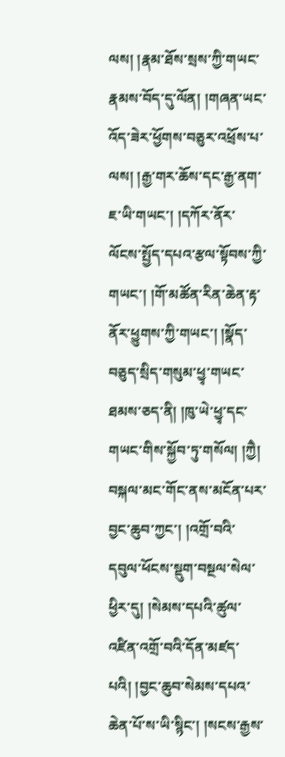ལས། །རྣམ་ཐོས་སྲས་ཀྱི་གཡང་རྣམས་བོད་དུ་ལོན། །གཞན་ཡང་འོད་ཟེར་ཕྱོགས་བཅུར་འཕྲོས་པ་ལས། །རྒྱ་གར་ཆོས་དང་རྒྱ་ནག་ཇ་ཡི་གཡང་། །དཀོར་ནོར་ལོངས་སྤྱོད་དཔའ་རྩལ་སྟོབས་ཀྱི་གཡང་། །གོ་མཚོན་རིན་ཆེན་རྟ་ནོར་ཕྱུགས་ཀྱི་གཡང་། །སྣོད་བཅུད་སྲིད་གསུམ་ཕྱྭ་གཡང་ཐམས་ཅད་ནི། །ཁུ་ཡེ་ཕྱྭ་དང་གཡང་གིས་སྐྱོབ་ཏུ་གསོལ། །ཀྱཻ། བསྐལ་མང་གོང་ནས་མངོན་པར་བྱང་ཆུབ་ཀྱང་། །འགྲོ་བའི་དབུལ་ཕོངས་སྡུག་བསྔལ་སེལ་ཕྱིར་དུ། །སེམས་དཔའི་ཚུལ་འཛིན་འགྲོ་བའི་དོན་མཛད་པའི། །བྱང་ཆུབ་སེམས་དཔའ་ཆེན་པོ་ས་ཡི་སྙིང་། །སངས་རྒྱས་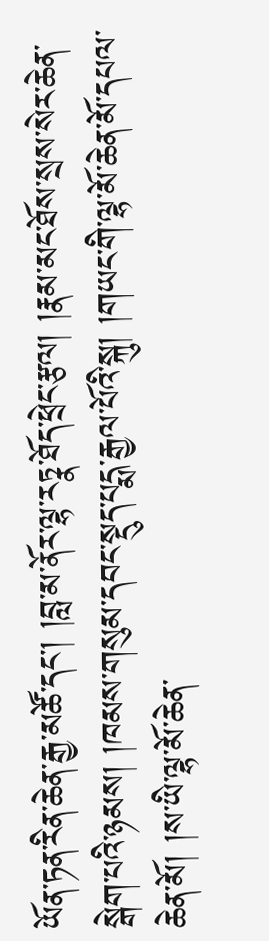ཡོན་ཏན་རིན་ཆེན་རྒྱ་མཚོ་དང་། །བླ་མ་ནོར་ལྷ་རཏྣ་ཐོད་ཕྲེང་རྩལ། །རྣམ་མང་ཐོས་སྲས་སེར་ཆེན་སྒེག་པའི་ཉམས། །ཁམས་གསུམ་དབང་སྡུད་པདྨ་རྒྱལ་པོའི་སྐུ། །གཡང་གི་ལྷ་མོ་ཆེན་མོ་དཔལ་ཆེན་མོ། །ས་ཡི་ལྷ་མོ་ཆེན་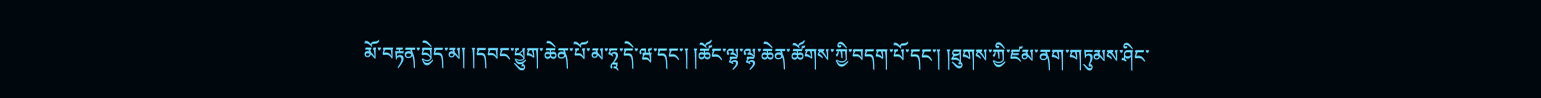མོ་བརྟན་བྱེད་མ། །དབང་ཕྱུག་ཆེན་པོ་མ་ཧཱ་དེ་ཝ་དང་། །ཚོང་ལྷ་ལྷ་ཆེན་ཚོགས་ཀྱི་བདག་པོ་དང་། །ཐུགས་ཀྱི་ཛམ་ནག་གཏུམས་ཤིང་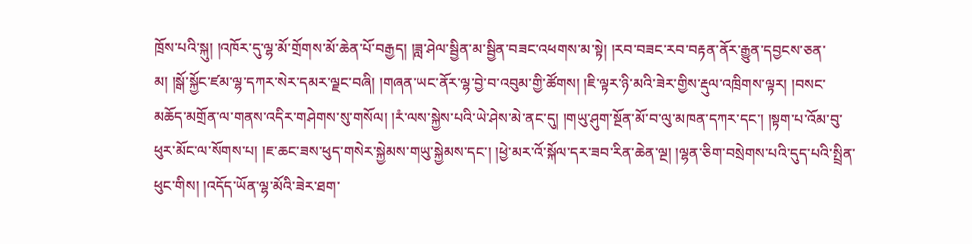ཁྲོས་པའི་སྐུ། །འཁོར་དུ་ལྷ་མོ་གྲོགས་མོ་ཆེན་པོ་བརྒྱད། །ཟླ་ཤེལ་སྦྱིན་མ་སྦྱིན་བཟང་འཕགས་མ་སྟེ། །རབ་བཟང་རབ་བརྟན་ནོར་རྒྱུན་དབྱངས་ཅན་མ། །སྒོ་སྐྱོང་ཛམ་ལྷ་དཀར་སེར་དམར་ལྗང་བཞི། །གཞན་ཡང་ནོར་ལྷ་བྱེ་བ་འབུམ་གྱི་ཚོགས། །ཇི་ལྟར་ཉི་མའི་ཟེར་གྱིས་རྡུལ་འཁྲིགས་ལྟར། །བསང་མཆོད་མགྲོན་ལ་གནས་འདིར་གཤེགས་སུ་གསོལ། །རཾ་ལས་སྐྱེས་པའི་ཡེ་ཤེས་མེ་ནང་དུ། །གཡུ་ཤུག་སྔོན་མོ་བ་ལུ་མཁན་དཀར་དང་། །སྟག་པ་འོམ་བུ་ཕུར་མོང་ལ་སོགས་པ། །ཇ་ཆང་ཟས་ཕུད་གསེར་སྐྱེམས་གཡུ་སྐྱེམས་དང་། །ཕྱེ་མར་འོ་སྐོལ་དར་ཟབ་རིན་ཆེན་ལྔ། །ལྷན་ཅིག་བསྲེགས་པའི་དུད་པའི་སྤྲིན་ཕུང་གིས། །འདོད་ཡོན་ལྷ་མོའི་ཟེར་ཐག་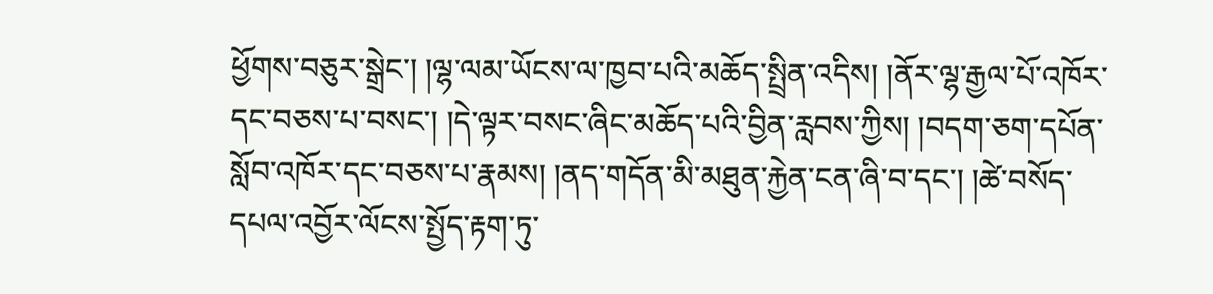ཕྱོགས་བཅུར་སྒྲེང་། །ལྷ་ལམ་ཡོངས་ལ་ཁྱབ་པའི་མཆོད་སྤྲིན་འདིས། །ནོར་ལྷ་རྒྱལ་པོ་འཁོར་དང་བཅས་པ་བསང་། །དེ་ལྟར་བསང་ཞིང་མཆོད་པའི་བྱིན་རླབས་ཀྱིས། །བདག་ཅག་དཔོན་སློབ་འཁོར་དང་བཅས་པ་རྣམས། །ནད་གདོན་མི་མཐུན་རྐྱེན་ངན་ཞི་བ་དང་། །ཚེ་བསོད་དཔལ་འབྱོར་ལོངས་སྤྱོད་རྟག་ཏུ་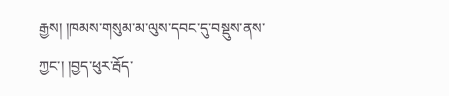རྒྱས། །ཁམས་གསུམ་མ་ལུས་དབང་དུ་བསྡུས་ནས་ཀྱང་། །བྱད་ཕུར་རྦོད་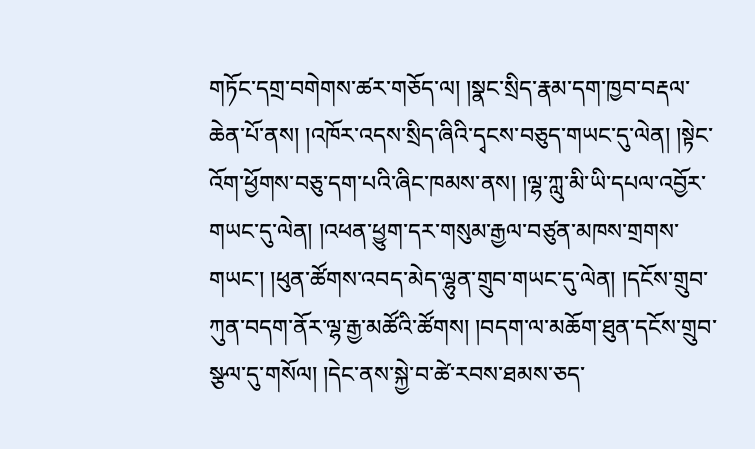གཏོང་དགྲ་བགེགས་ཚར་གཅོད་ལ། །སྣང་སྲིད་རྣམ་དག་ཁྱབ་བརྡལ་ཆེན་པོ་ནས། །འཁོར་འདས་སྲིད་ཞིའི་དྭངས་བཅུད་གཡང་དུ་ལེན། །སྟེང་འོག་ཕྱོགས་བཅུ་དག་པའི་ཞིང་ཁམས་ནས། །ལྷ་ཀླུ་མི་ཡི་དཔལ་འབྱོར་གཡང་དུ་ལེན། །འཕན་ཕྱུག་དར་གསུམ་རྒྱལ་བཙུན་མཁས་གྲགས་གཡང་། །ཕུན་ཚོགས་འབད་མེད་ལྷུན་གྲུབ་གཡང་དུ་ལེན། །དངོས་གྲུབ་ཀུན་བདག་ནོར་ལྷ་རྒྱ་མཚོའི་ཚོགས། །བདག་ལ་མཆོག་ཐུན་དངོས་གྲུབ་སྩལ་དུ་གསོལ། །དེང་ནས་སྐྱེ་བ་ཚེ་རབས་ཐམས་ཅད་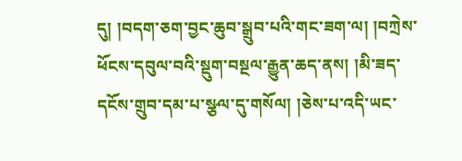དུ། །བདག་ཅག་བྱང་ཆུབ་སྒྲུབ་པའི་གང་ཟག་ལ། །བཀྲེས་ཕོངས་དབུལ་བའི་སྡུག་བསྔལ་རྒྱུན་ཆད་ནས། །མི་ཟད་དངོས་གྲུབ་དམ་པ་སྩལ་དུ་གསོལ། །ཅེས་པ་འདི་ཡང་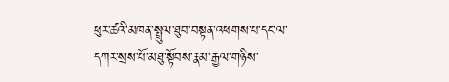ཕུར་ཚའི་མཁན་སྤྲུལ་ཐུབ་བསྟན་འཕགས་པ་དང་ལ་དཀར་སྲས་པོ་མཐུ་སྟོབས་རྣམ་རྒྱལ་གཉིས་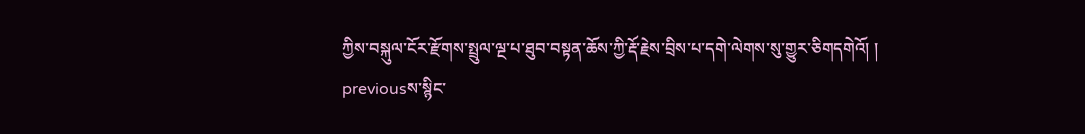ཀྱིས་བསྐུལ་ངོར་རྫོགས་སྤྲུལ་ལྔ་པ་ཐུབ་བསྟན་ཆོས་ཀྱི་རྡོ་རྗེས་བྲིས་པ་དགེ་ལེགས་སུ་གྱུར་ཅིགདགེའོ། །
previousས་སྙིང་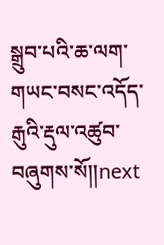སྒྲུབ་པའི་ཆ་ལག་གཡང་བསང་འདོད་རྒུའི་རྡུལ་འཚུབ་བཞུགས་སོ།།next